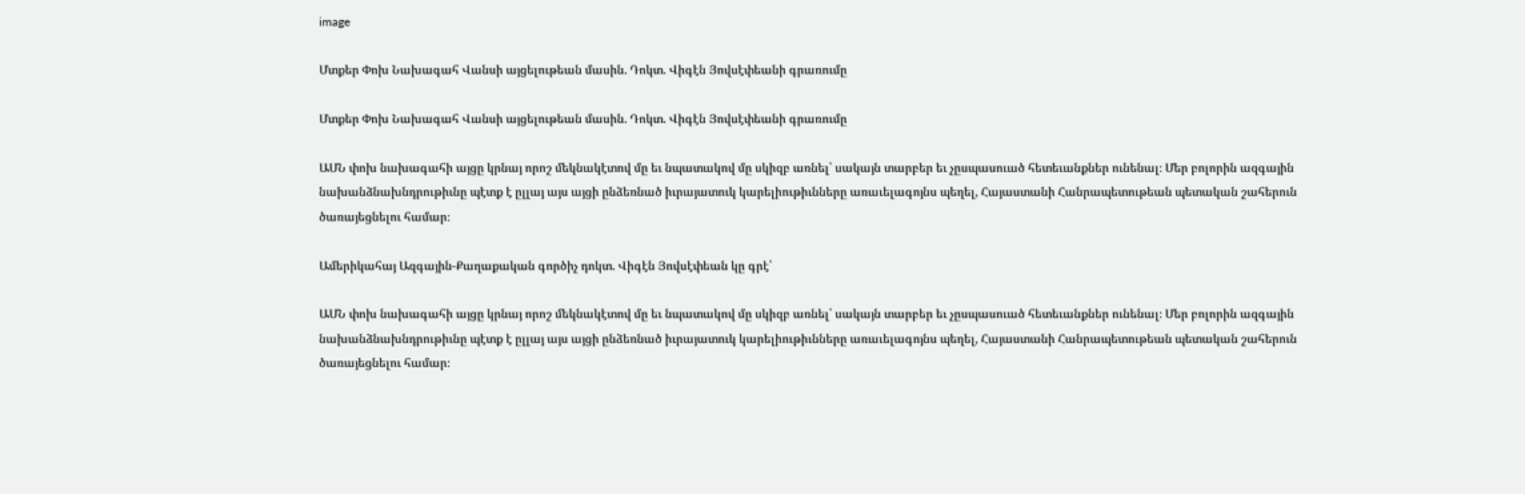image

Մտքեր Փոխ Նախագահ Վանսի այցելութեան մասին. Դոկտ. Վիգէն Յովսէփեանի գրառումը

Մտքեր Փոխ Նախագահ Վանսի այցելութեան մասին. Դոկտ. Վիգէն Յովսէփեանի գրառումը

ԱՄՆ փոխ նախագահի այցը կրնայ որոշ մեկնակէտով մը եւ նպատակով մը սկիզբ առնել՝ սակայն տարբեր եւ չըսպասուած հետեւանքներ ունենալ։ Մեր բոլորին ազգային նախանձնախնդրութիւնը պէտք է ըլլայ այս այցի ընձեռնած իւրայատուկ կարելիութիւնները առաւելագոյնս պեղել, Հայաստանի Հանրապետութեան պետական շահերուն ծառայեցնելու համար։

Ամերիկահայ Ազգային-Քաղաքական գործիչ դոկտ. Վիգէն Յովսէփեան կը գրէ՝

ԱՄՆ փոխ նախագահի այցը կրնայ որոշ մեկնակէտով մը եւ նպատակով մը սկիզբ առնել՝ սակայն տարբեր եւ չըսպասուած հետեւանքներ ունենալ։ Մեր բոլորին ազգային նախանձնախնդրութիւնը պէտք է ըլլայ այս այցի ընձեռնած իւրայատուկ կարելիութիւնները առաւելագոյնս պեղել, Հայաստանի Հանրապետութեան պետական շահերուն ծառայեցնելու համար։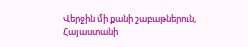Վերջին մի քանի շաբաթներուն, Հայաստանի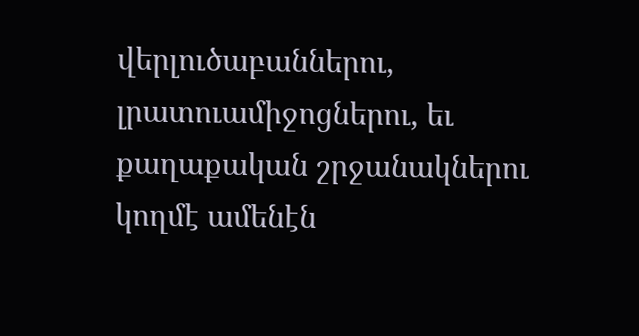վերլուծաբաններու, լրատուամիջոցներու, եւ քաղաքական շրջանակներու կողմէ ամենէն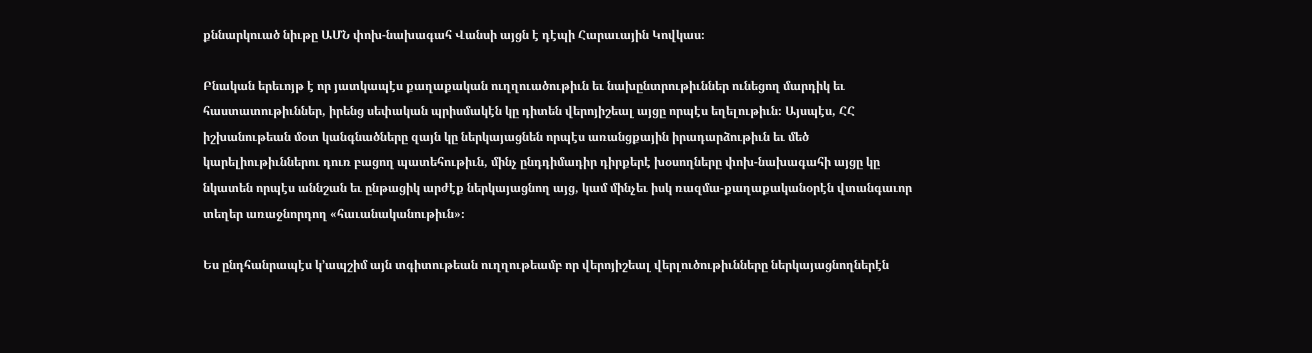քննարկուած նիւթը ԱՄՆ փոխ-նախագահ Վանսի այցն է դէպի Հարաւային Կովկաս։

Բնական երեւոյթ է որ յատկապէս քաղաքական ուղղուածութիւն եւ նախընտրութիւններ ունեցող մարդիկ եւ հաստատութիւններ, իրենց սեփական պրիսմակէն կը դիտեն վերոյիշեալ այցը որպէս եղելութիւն։ Այսպէս, ՀՀ իշխանութեան մօտ կանգնածները զայն կը ներկայացնեն որպէս առանցքային իրադարձութիւն եւ մեծ կարելիութիւններու դուռ բացող պատեհութիւն, մինչ ընդդիմադիր դիրքերէ խօսողները փոխ-նախագահի այցը կը նկատեն որպէս աննշան եւ ընթացիկ արժէք ներկայացնող այց, կամ մինչեւ իսկ ռազմա-քաղաքականօրէն վտանգաւոր տեղեր առաջնորդող «հաւանականութիւն»։

Ես ընդհանրապէս կ՚ապշիմ այն տգիտութեան ուղղութեամբ որ վերոյիշեալ վերլուծութիւնները ներկայացնողներէն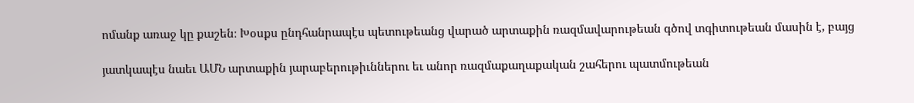ոմանք առաջ կը քաշեն։ Խօսքս ընդհանրապէս պետութեանց վարած արտաքին ռազմավարութեան գծով տգիտութեան մասին է, բայց

յատկապէս նաեւ ԱՄՆ արտաքին յարաբերութիւններու եւ անոր ռազմաքաղաքական շահերու պատմութեան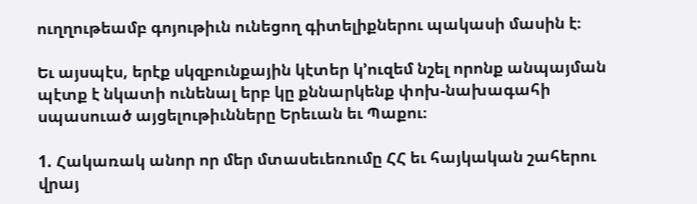ուղղութեամբ գոյութիւն ունեցող գիտելիքներու պակասի մասին է։

Եւ այսպէս, երէք սկզբունքային կէտեր կ՚ուզեմ նշել որոնք անպայման պէտք է նկատի ունենալ երբ կը քննարկենք փոխ-նախագահի սպասուած այցելութիւնները Երեւան եւ Պաքու։

1. Հակառակ անոր որ մեր մտասեւեռումը ՀՀ եւ հայկական շահերու վրայ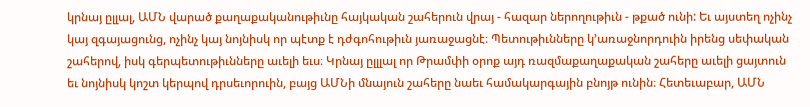կրնայ ըլլալ, ԱՄՆ վարած քաղաքականութիւնը հայկական շահերուն վրայ - հազար ներողութիւն - թքած ունի: Եւ այստեղ ոչինչ կայ զգայացունց, ոչինչ կայ նոյնիսկ որ պէտք է դժգոհութիւն յառաջացնէ։ Պետութիւնները կ՚առաջնորդուին իրենց սեփական շահերով, իսկ գերպետութիւնները աւելի եւս։ Կրնայ ըլլլալ որ Թրամփի օրոք այդ ռազմաքաղաքական շահերը աւելի ցայտուն եւ նոյնիսկ կոշտ կերպով դրսեւորուին, բայց ԱՄՆի մնայուն շահերը նաեւ համակարգային բնոյթ ունին։ Հետեւաբար, ԱՄՆ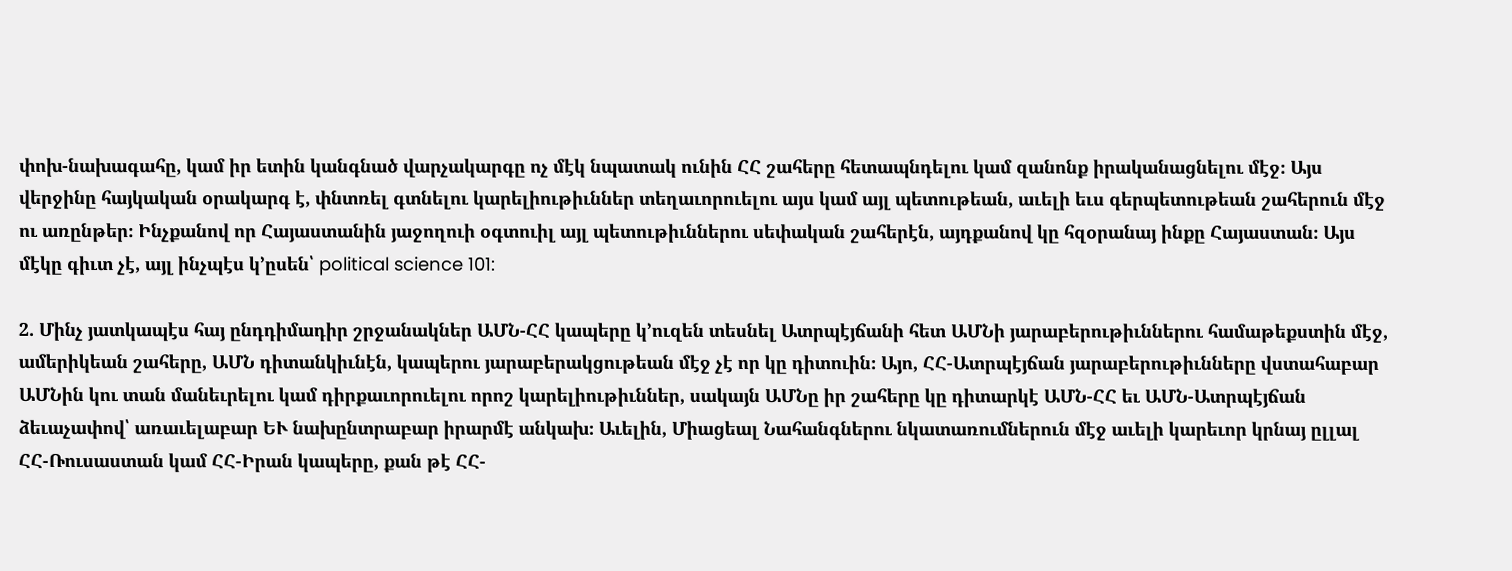փոխ-նախագահը, կամ իր ետին կանգնած վարչակարգը ոչ մէկ նպատակ ունին ՀՀ շահերը հետապնդելու կամ զանոնք իրականացնելու մէջ։ Այս վերջինը հայկական օրակարգ է, փնտռել գտնելու կարելիութիւններ տեղաւորուելու այս կամ այլ պետութեան, աւելի եւս գերպետութեան շահերուն մէջ ու առընթեր։ Ինչքանով որ Հայաստանին յաջողուի օգտուիլ այլ պետութիւններու սեփական շահերէն, այդքանով կը հզօրանայ ինքը Հայաստան։ Այս մէկը գիւտ չէ, այլ ինչպէս կ՚ըսեն՝ political science 101:

2. Մինչ յատկապէս հայ ընդդիմադիր շրջանակներ ԱՄՆ-ՀՀ կապերը կ՚ուզեն տեսնել Ատրպէյճանի հետ ԱՄՆի յարաբերութիւններու համաթեքստին մէջ, ամերիկեան շահերը, ԱՄՆ դիտանկիւնէն, կապերու յարաբերակցութեան մէջ չէ որ կը դիտուին։ Այո, ՀՀ-Ատրպէյճան յարաբերութիւնները վստահաբար ԱՄՆին կու տան մանեւրելու կամ դիրքաւորուելու որոշ կարելիութիւններ, սակայն ԱՄՆը իր շահերը կը դիտարկէ ԱՄՆ-ՀՀ եւ ԱՄՆ-Ատրպէյճան ձեւաչափով՝ առաւելաբար ԵՒ նախընտրաբար իրարմէ անկախ։ Աւելին, Միացեալ Նահանգներու նկատառումներուն մէջ աւելի կարեւոր կրնայ ըլլալ ՀՀ-Ռուսաստան կամ ՀՀ-Իրան կապերը, քան թէ ՀՀ-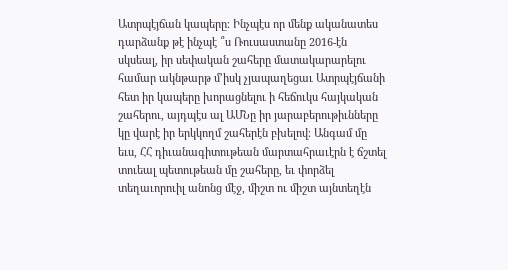Ատրպէյճան կապերը։ Ինչպէս որ մենք ականատես դարձանք թէ ինչպէ ՞ս Ռուսաստանը 2016-էն սկսեալ, իր սեփական շահերը մատակարարելու համար ակնթարթ մ՚իսկ չյապաղեցաւ Ատրպէյճանի հետ իր կապերը խորացնելու ի հեճուկս հայկական շահերու, այդպէս ալ ԱՄՆը իր յարաբերութիւնները կը վարէ իր երկկողմ շահերէն բխելով։ Անգամ մը եւս, ՀՀ դիւանագիտութեան մարտահրաւէրն է ճշտել տուեալ պետութեան մը շահերը, եւ փորձել տեղաւորուիլ անոնց մէջ, միշտ ու միշտ այնտեղէն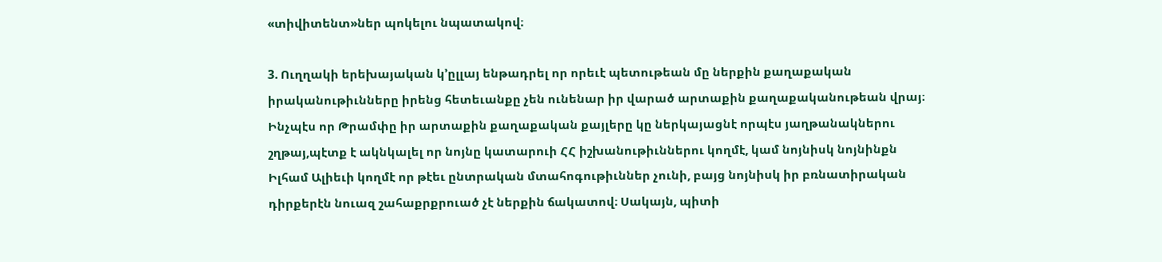«տիվիտենտ»ներ պոկելու նպատակով։

3. Ուղղակի երեխայական կ՚ըլլայ ենթադրել որ որեւէ պետութեան մը ներքին քաղաքական իրականութիւնները իրենց հետեւանքը չեն ունենար իր վարած արտաքին քաղաքականութեան վրայ։ Ինչպէս որ Թրամփը իր արտաքին քաղաքական քայլերը կը ներկայացնէ որպէս յաղթանակներու շղթայ,պէտք է ակնկալել որ նոյնը կատարուի ՀՀ իշխանութիւններու կողմէ, կամ նոյնիսկ նոյնինքն Իլհամ Ալիեւի կողմէ որ թէեւ ընտրական մտահոգութիւններ չունի, բայց նոյնիսկ իր բռնատիրական դիրքերէն նուազ շահաքրքրուած չէ ներքին ճակատով։ Սակայն, պիտի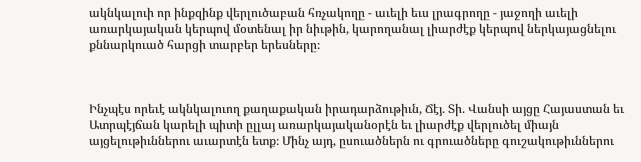ակնկալուի որ ինքզինք վերլուծաբան հռչակողը - աւելի եւս լրագրողը - յաջողի աւելի առարկայական կերպով մօտենալ իր նիւթին, կարողանալ լիարժէք կերպով ներկայացնելու քննարկուած հարցի տարբեր երեսները։



Ինչպէս որեւէ ակնկալուող քաղաքական իրադարձութիւն, Ճէյ. Տի. Վանսի այցը Հայաստան եւ Ատրպէյճան կարելի պիտի ըլլայ առարկայականօրէն եւ լիարժէք վերլուծել միայն այցելութիւններու աւարտէն ետք։ Մինչ այդ, ըսուածներն ու գրուածները գուշակութիւններու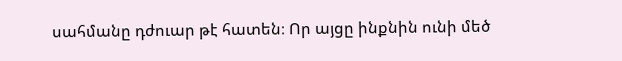սահմանը դժուար թէ հատեն։ Որ այցը ինքնին ունի մեծ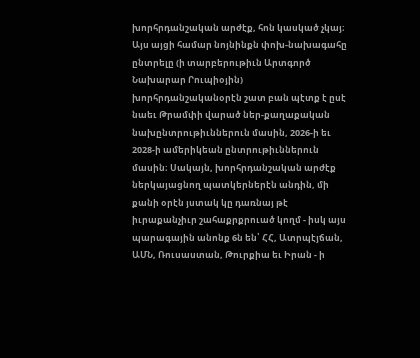խորհրդանշական արժէք, հոն կասկած չկայ։ Այս այցի համար նոյնինքն փոխ-նախագահը ընտրելը (ի տարբերութիւն Արտգործ Նախարար Րուպիօյին) խորհրդանշականօրէն շատ բան պէտք է ըսէ նաեւ Թրամփի վարած ներ-քաղաքական նախընտրութիւններուն մասին, 2026-ի եւ 2028-ի ամերիկեան ընտրութիւններուն մասին։ Սակայն, խորհրդանշական արժէք ներկայացնող պատկերներէն անդին, մի քանի օրէն յստակ կը դառնայ թէ իւրաքանչիւր շահաքրքրուած կողմ - իսկ այս պարագային անոնք 6ն են՝ ՀՀ, Ատրպէյճան, ԱՄՆ, Ռուսաստան, Թուրքիա եւ Իրան - ի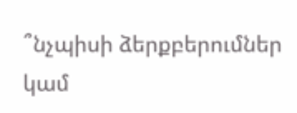՞նչպիսի ձերքբերումներ կամ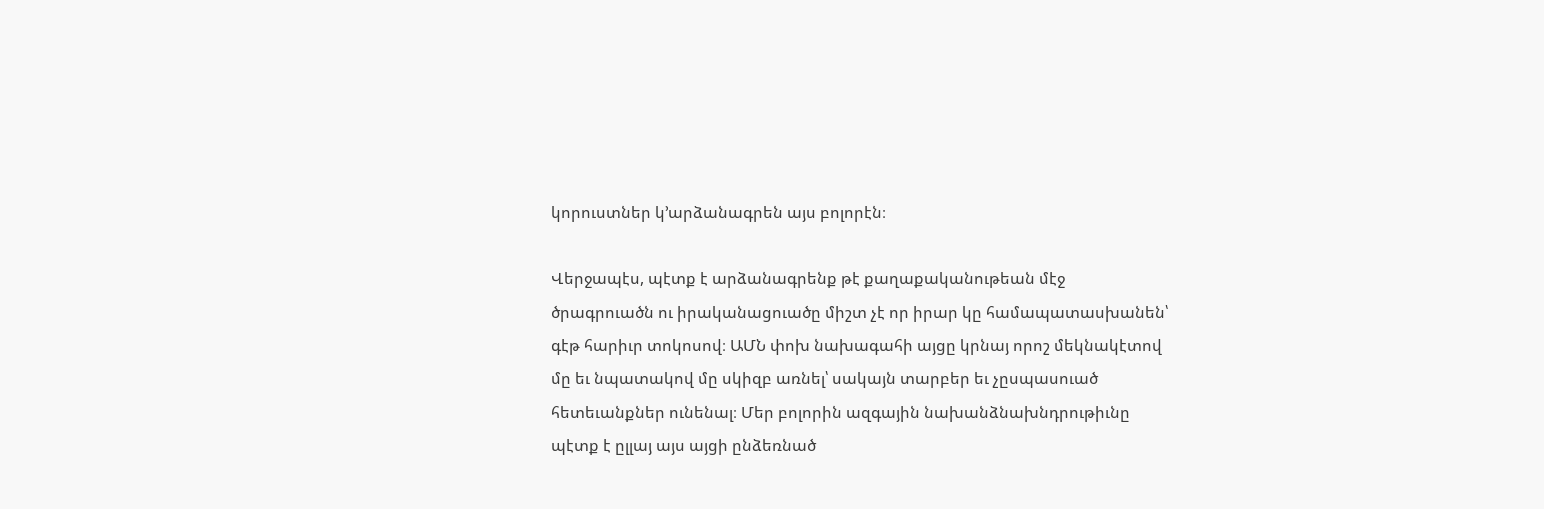կորուստներ կ՚արձանագրեն այս բոլորէն։

Վերջապէս, պէտք է արձանագրենք թէ քաղաքականութեան մէջ ծրագրուածն ու իրականացուածը միշտ չէ որ իրար կը համապատասխանեն՝ գէթ հարիւր տոկոսով։ ԱՄՆ փոխ նախագահի այցը կրնայ որոշ մեկնակէտով մը եւ նպատակով մը սկիզբ առնել՝ սակայն տարբեր եւ չըսպասուած հետեւանքներ ունենալ։ Մեր բոլորին ազգային նախանձնախնդրութիւնը պէտք է ըլլայ այս այցի ընձեռնած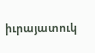իւրայատուկ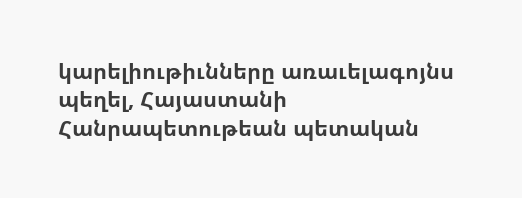կարելիութիւնները առաւելագոյնս պեղել, Հայաստանի Հանրապետութեան պետական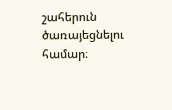շահերուն ծառայեցնելու համար։